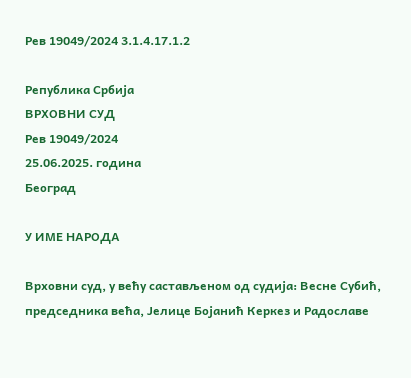Рев 19049/2024 3.1.4.17.1.2

Република Србија
ВРХОВНИ СУД
Рев 19049/2024
25.06.2025. година
Београд

У ИМЕ НАРОДА

Врховни суд, у већу састављеном од судија: Весне Субић, председника већа, Јелице Бојанић Керкез и Радославе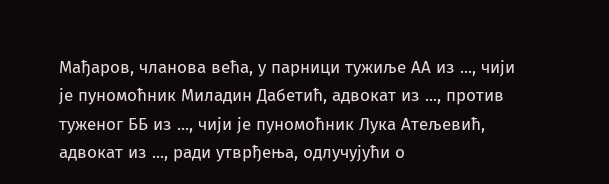Мађаров, чланова већа, у парници тужиље АА из ..., чији је пуномоћник Миладин Дабетић, адвокат из ..., против туженог ББ из ..., чији је пуномоћник Лука Атељевић, адвокат из ..., ради утврђења, одлучујући о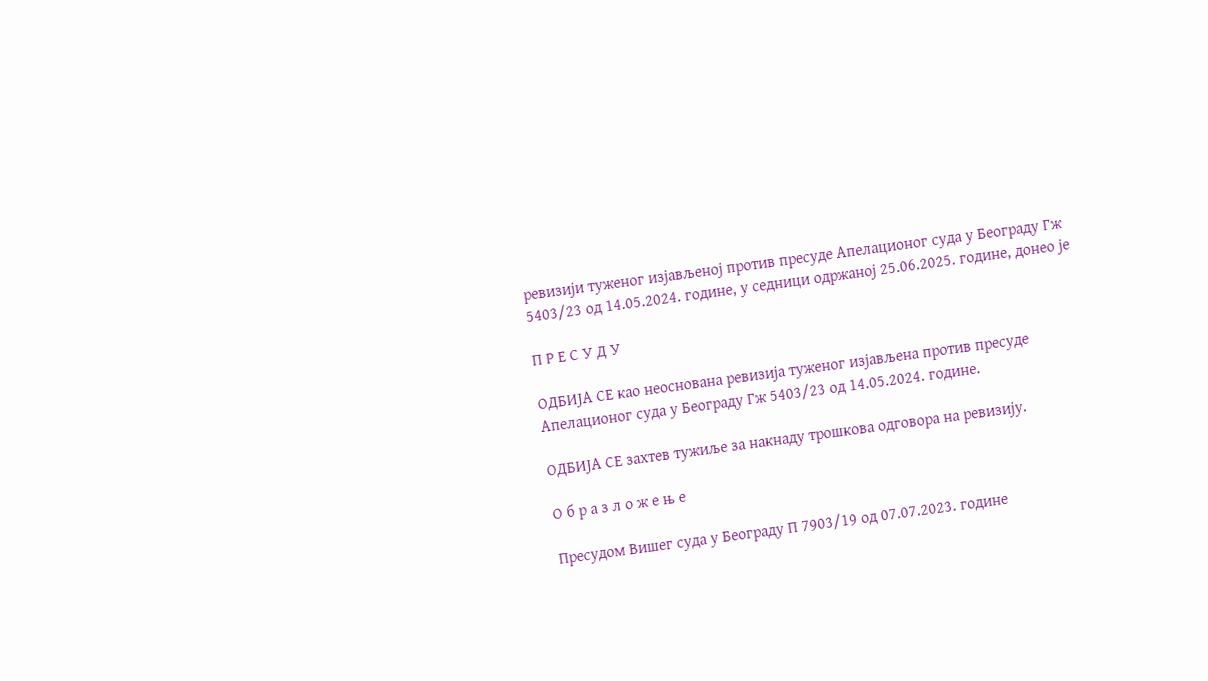ревизији туженог изјављеној против пресуде Апелационог суда у Београду Гж 5403/23 од 14.05.2024. године, у седници одржаној 25.06.2025. године, донео је

П Р Е С У Д У

ОДБИЈА СЕ као неоснована ревизија туженог изјављена против пресуде Апелационог суда у Београду Гж 5403/23 од 14.05.2024. године.

ОДБИЈА СЕ захтев тужиље за накнаду трошкова одговора на ревизију.

О б р а з л о ж е њ е

Пресудом Вишег суда у Београду П 7903/19 од 07.07.2023. године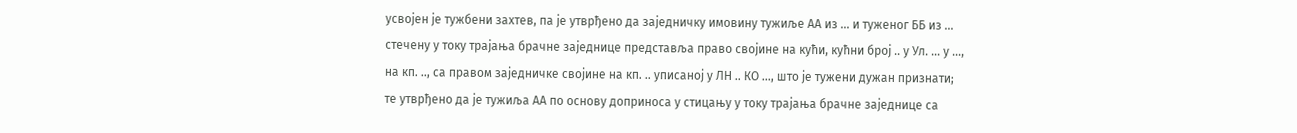усвојен је тужбени захтев, па је утврђено да заједничку имовину тужиље АА из ... и туженог ББ из ... стечену у току трајања брачне заједнице представља право својине на кући, кућни број .. у Ул. ... у ..., на кп. .., са правом заједничке својине на кп. .. уписаној у ЛН .. КО ..., што је тужени дужан признати; те утврђено да је тужиља АА по основу доприноса у стицању у току трајања брачне заједнице са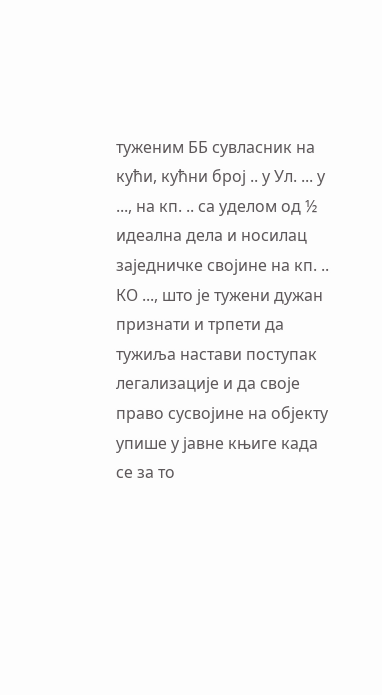туженим ББ сувласник на кући, кућни број .. у Ул. ... у ..., на кп. .. са уделом од ½ идеална дела и носилац заједничке својине на кп. .. КО ..., што је тужени дужан признати и трпети да тужиља настави поступак легализације и да своје право сусвојине на објекту упише у јавне књиге када се за то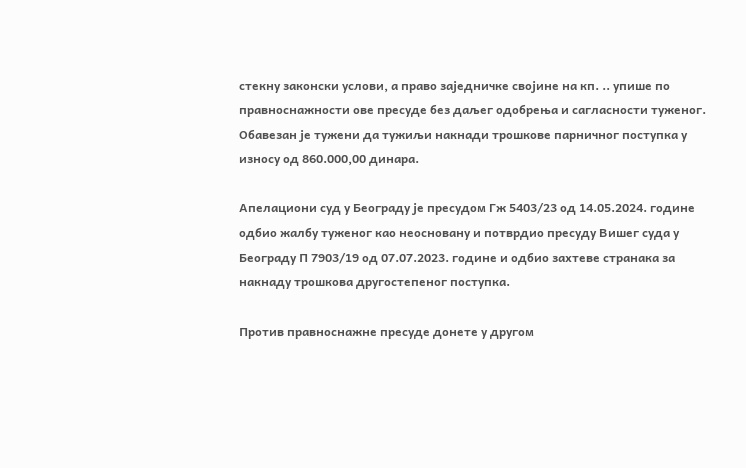стекну законски услови, а право заједничке својине на кп. .. упише по правноснажности ове пресуде без даљег одобрења и сагласности туженог. Обавезан је тужени да тужиљи накнади трошкове парничног поступка у износу од 860.000,00 динара.

Апелациони суд у Београду је пресудом Гж 5403/23 од 14.05.2024. године одбио жалбу туженог као неосновану и потврдио пресуду Вишег суда у Београду П 7903/19 од 07.07.2023. године и одбио захтеве странака за накнаду трошкова другостепеног поступка.

Против правноснажне пресуде донете у другом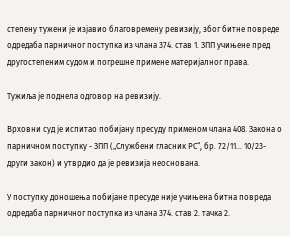степену тужени је изјавио благовремену ревизију, због битне повреде одредаба парничног поступка из члана 374. став 1. ЗПП учињене пред другостепеним судом и погрешне примене материјалног права.

Тужиља је поднела одговор на ревизију.

Врховни суд је испитао побијану пресуду применом члана 408. Закона о парничном поступку - ЗПП („Службени гласник РС“, бр. 72/11... 10/23-други закон) и утврдио да је ревизија неоснована.

У поступку доношења побијане пресуде није учињена битна повреда одредаба парничног поступка из члана 374. став 2. тачка 2.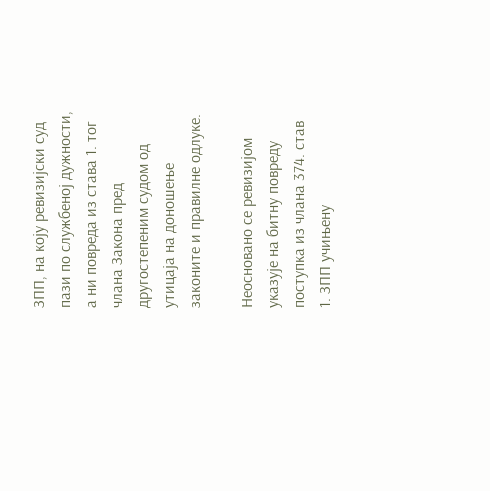ЗПП, на коју ревизијски суд пази по службеној дужности, а ни повреда из става 1. тог члана Закона пред другостепеним судом од утицаја на доношење законите и правилне одлуке.

Неосновано се ревизијом указује на битну повреду поступка из члана 374. став 1. ЗПП учињену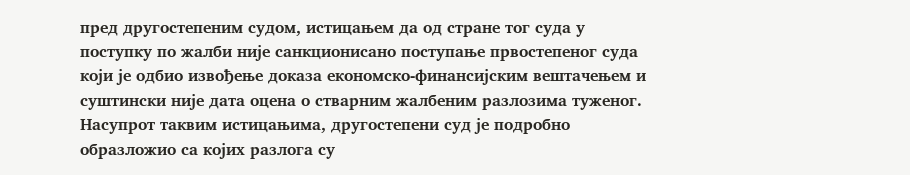пред другостепеним судом, истицањем да од стране тог суда у поступку по жалби није санкционисано поступање првостепеног суда који је одбио извођење доказа економско-финансијским вештачењем и суштински није дата оцена о стварним жалбеним разлозима туженог. Насупрот таквим истицањима, другостепени суд је подробно образложио са којих разлога су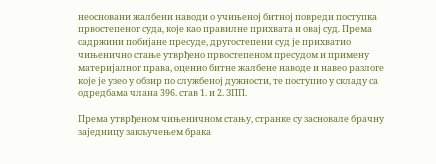неосновани жалбени наводи о учињеној битној повреди поступка првостепеног суда, које као правилне прихвата и овај суд. Према садржини побијане пресуде, другостепени суд је прихватио чињенично стање утврђено првостепеном пресудом и примену материјалног права, оценио битне жалбене наводе и навео разлоге које је узео у обзир по службеној дужности, те поступио у складу са одредбама члана 396. став 1. и 2. ЗПП.

Према утврђеном чињеничном стању, странке су засновале брачну заједницу закључењем брака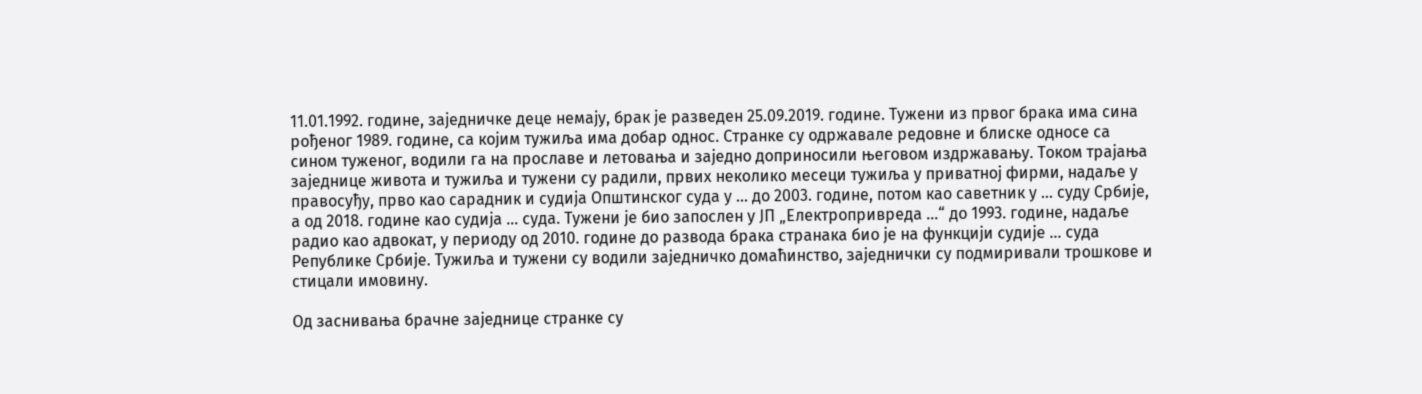11.01.1992. године, заједничке деце немају, брак је разведен 25.09.2019. године. Тужени из првог брака има сина рођеног 1989. године, са којим тужиља има добар однос. Странке су одржавале редовне и блиске односе са сином туженог, водили га на прославе и летовања и заједно доприносили његовом издржавању. Током трајања заједнице живота и тужиља и тужени су радили, првих неколико месеци тужиља у приватној фирми, надаље у правосуђу, прво као сарадник и судија Општинског суда у ... до 2003. године, потом као саветник у ... суду Србије, а од 2018. године као судија ... суда. Тужени је био запослен у ЈП „Електропривреда ...“ до 1993. године, надаље радио као адвокат, у периоду од 2010. године до развода брака странака био је на функцији судије ... суда Републике Србије. Тужиља и тужени су водили заједничко домаћинство, заједнички су подмиривали трошкове и стицали имовину.

Од заснивања брачне заједнице странке су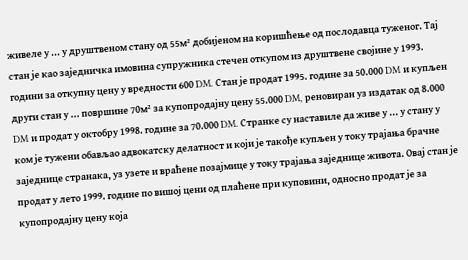живеле у ... у друштвеном стану од 55м² добијеном на коришћење од послодавца туженог. Тај стан је као заједничка имовина супружника стечен откупом из друштвене својине у 1993. години за откупну цену у вредности 600 DM. Стан је продат 1995. године за 50.000 DM и купљен други стан у ... површине 70м² за купопродајну цену 55.000 DM, реновиран уз издатак од 8.000 DM и продат у октобру 1998. године за 70.000 DM. Странке су наставиле да живе у ... у стану у ком је тужени обављао адвокатску делатност и који је такође купљен у току трајања брачне заједнице странака, уз узете и враћене позајмице у току трајања заједнице живота. Овај стан је продат у лето 1999. године по вишој цени од плаћене при куповини, односно продат је за купопродајну цену која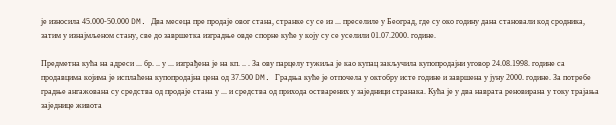је износила 45.000-50.000 DM. Два месеца пре продаје овог стана, странке су се из ... преселиле у Београд, где су око годину дана становали код сродника, затим у изнајмљеном стану, све до завршетка изградње овде спорне куће у коју су се уселили 01.07.2000. године.

Предметна кућа на адреси ... бр. .. у ... изграђена је на кп. .. . За ову парцелу тужиља је као купац закључила купопродајни уговор 24.08.1998. године са продавцима којима је исплаћена купопродајна цена од 37.500 DM. Градња куће је отпочела у октобру исте године и завршена у јуну 2000. године. За потребе градње ангажована су средства од продаје стана у ... и средства од прихода остварених у заједници странака. Кућа је у два наврата реновирана у току трајања заједнице живота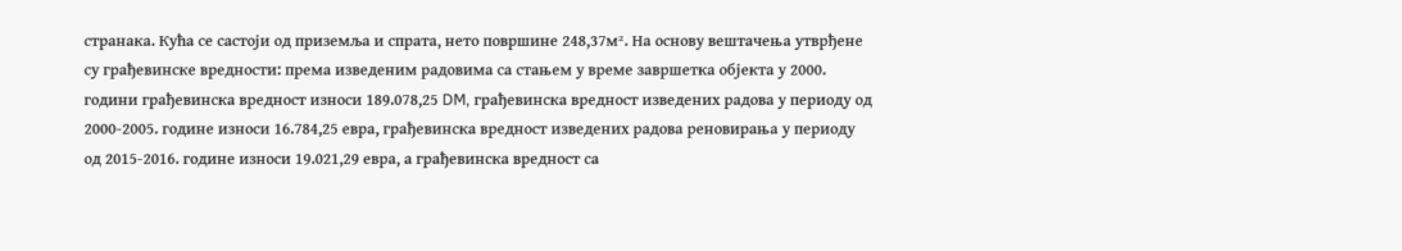странака. Кућа се састоји од приземља и спрата, нето површине 248,37м². На основу вештачења утврђене су грађевинске вредности: према изведеним радовима са стањем у време завршетка објекта у 2000. години грађевинска вредност износи 189.078,25 DM, грађевинска вредност изведених радова у периоду од 2000-2005. године износи 16.784,25 евра, грађевинска вредност изведених радова реновирања у периоду од 2015-2016. године износи 19.021,29 евра, а грађевинска вредност са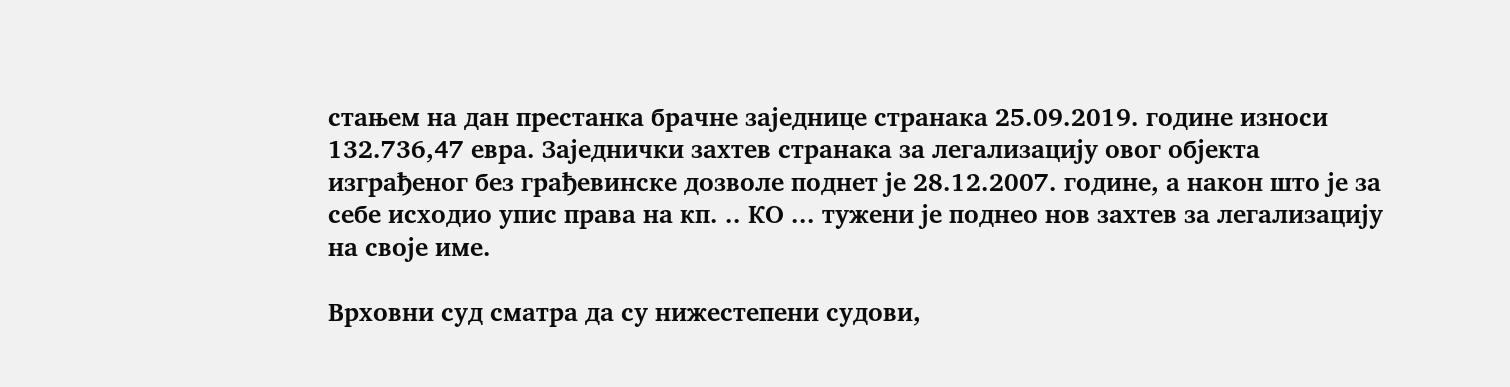стањем на дан престанка брачне заједнице странака 25.09.2019. године износи 132.736,47 евра. Заједнички захтев странака за легализацију овог објекта изграђеног без грађевинске дозволе поднет је 28.12.2007. године, а након што је за себе исходио упис права на кп. .. КО ... тужени је поднео нов захтев за легализацију на своје име.

Врховни суд сматра да су нижестепени судови,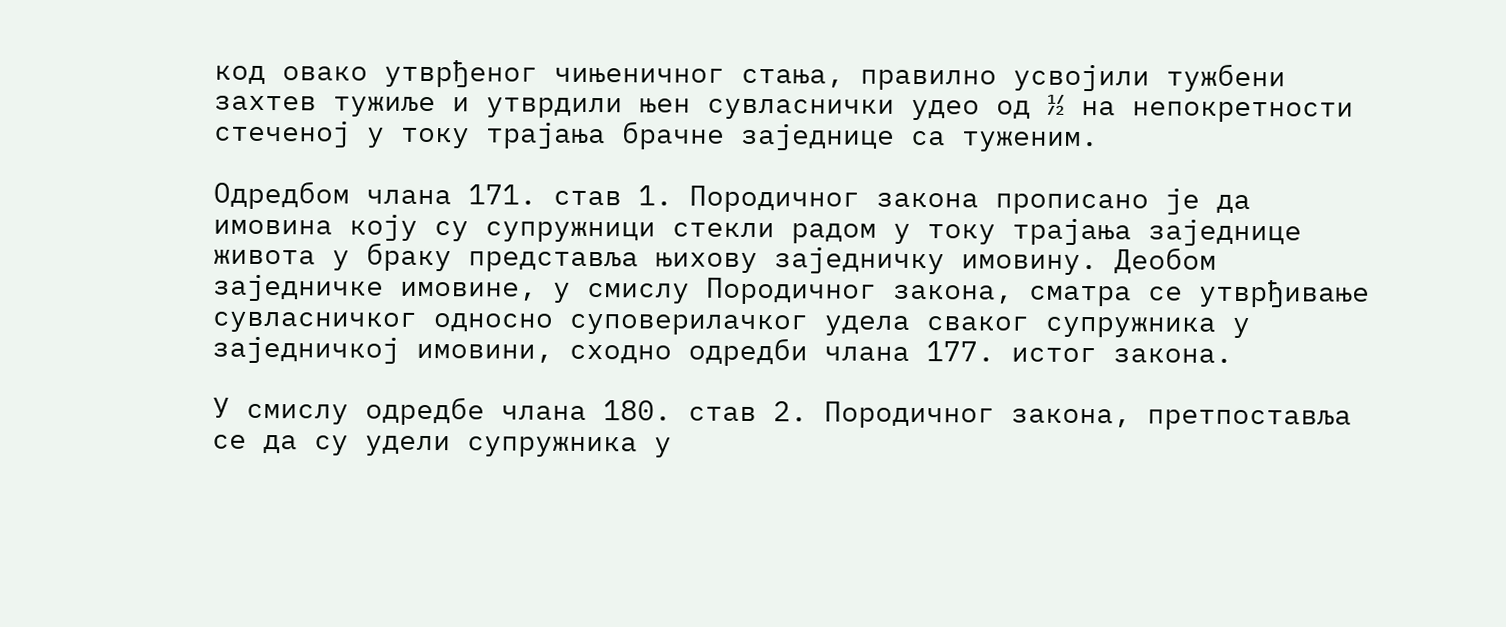код овако утврђеног чињеничног стања, правилно усвојили тужбени захтев тужиље и утврдили њен сувласнички удео од ½ на непокретности стеченој у току трајања брачне заједнице са туженим.

Одредбом члана 171. став 1. Породичног закона прописано је да имовина коју су супружници стекли радом у току трајања заједнице живота у браку представља њихову заједничку имовину. Деобом заједничке имовине, у смислу Породичног закона, сматра се утврђивање сувласничког односно суповерилачког удела сваког супружника у заједничкој имовини, сходно одредби члана 177. истог закона.

У смислу одредбе члана 180. став 2. Породичног закона, претпоставља се да су удели супружника у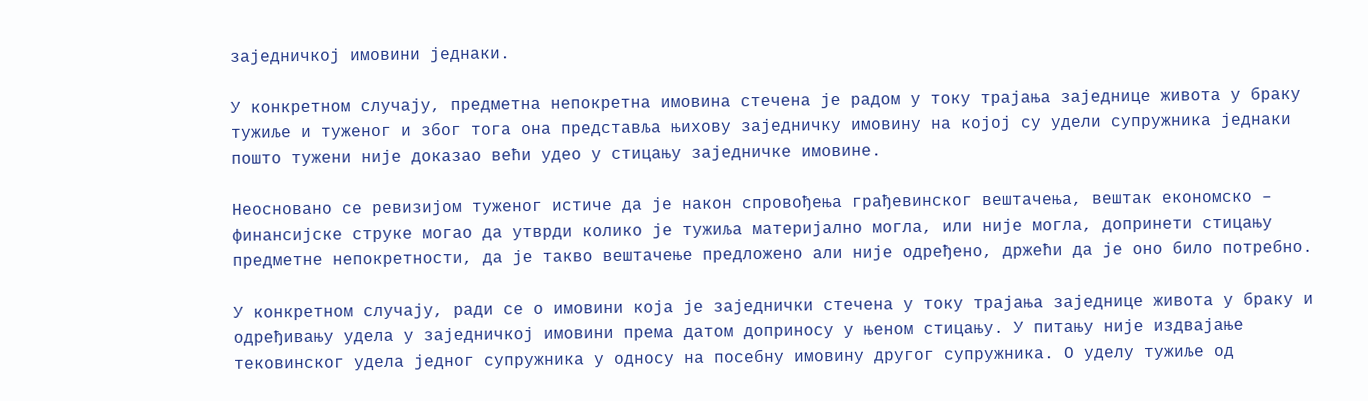заједничкој имовини једнаки.

У конкретном случају, предметна непокретна имовина стечена је радом у току трајања заједнице живота у браку тужиље и туженог и због тога она представља њихову заједничку имовину на којој су удели супружника једнаки пошто тужени није доказао већи удео у стицању заједничке имовине.

Неосновано се ревизијом туженог истиче да је након спровођења грађевинског вештачења, вештак економско – финансијске струке могао да утврди колико је тужиља материјално могла, или није могла, допринети стицању предметне непокретности, да је такво вештачење предложено али није одређено, држећи да је оно било потребно.

У конкретном случају, ради се о имовини која је заједнички стечена у току трајања заједнице живота у браку и одређивању удела у заједничкој имовини према датом доприносу у њеном стицању. У питању није издвајање тековинског удела једног супружника у односу на посебну имовину другог супружника. О уделу тужиље од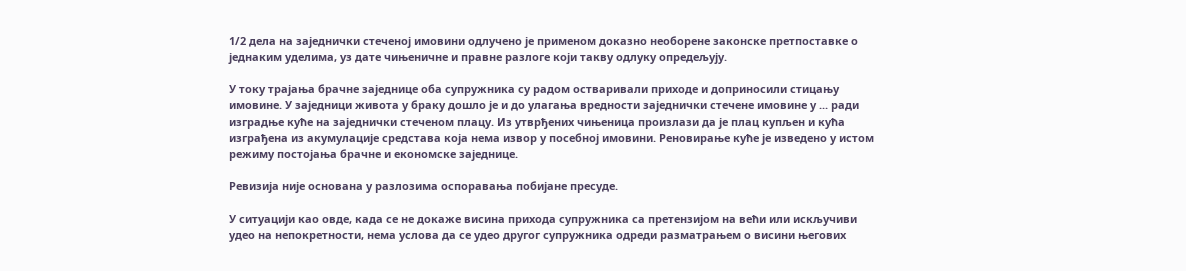1/2 дела на заједнички стеченој имовини одлучено је применом доказно необорене законске претпоставке о једнаким уделима, уз дате чињеничне и правне разлоге који такву одлуку опредељују.

У току трајања брачне заједнице оба супружника су радом остваривали приходе и доприносили стицању имовине. У заједници живота у браку дошло је и до улагања вредности заједнички стечене имовине у ... ради изградње куће на заједнички стеченом плацу. Из утврђених чињеница произлази да је плац купљен и кућа изграђена из акумулације средстава која нема извор у посебној имовини. Реновирање куће је изведено у истом режиму постојања брачне и економске заједнице.

Ревизија није основана у разлозима оспоравања побијане пресуде.

У ситуацији као овде, када се не докаже висина прихода супружника са претензијом на већи или искључиви удео на непокретности, нема услова да се удео другог супружника одреди разматрањем о висини његових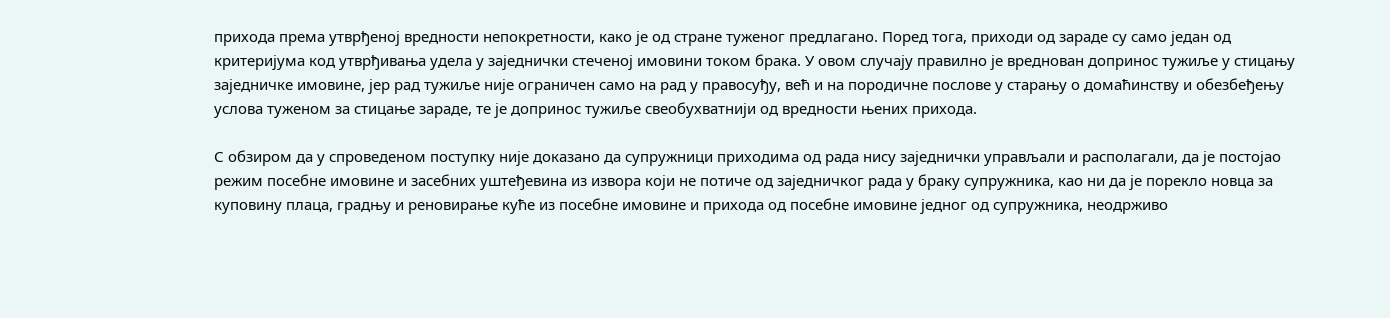прихода према утврђеној вредности непокретности, како је од стране туженог предлагано. Поред тога, приходи од зараде су само један од критеријума код утврђивања удела у заједнички стеченој имовини током брака. У овом случају правилно је вреднован допринос тужиље у стицању заједничке имовине, јер рад тужиље није ограничен само на рад у правосуђу, већ и на породичне послове у старању о домаћинству и обезбеђењу услова туженом за стицање зараде, те је допринос тужиље свеобухватнији од вредности њених прихода.

С обзиром да у спроведеном поступку није доказано да супружници приходима од рада нису заједнички управљали и располагали, да је постојао режим посебне имовине и засебних уштеђевина из извора који не потиче од заједничког рада у браку супружника, као ни да је порекло новца за куповину плаца, градњу и реновирање куће из посебне имовине и прихода од посебне имовине једног од супружника, неодрживо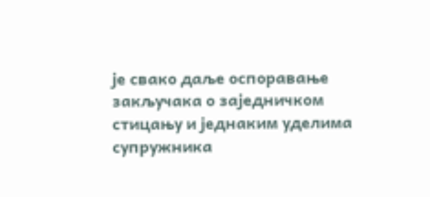је свако даље оспоравање закључака о заједничком стицању и једнаким уделима супружника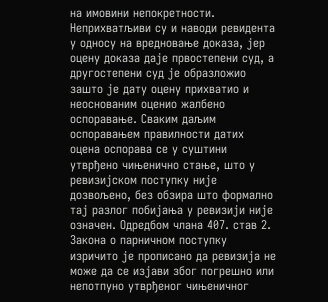на имовини непокретности. Неприхватљиви су и наводи ревидента у односу на вредновање доказа, јер оцену доказа даје првостепени суд, а другостепени суд је образложио зашто је дату оцену прихватио и неоснованим оценио жалбено оспоравање. Сваким даљим оспоравањем правилности датих оцена оспорава се у суштини утврђено чињенично стање, што у ревизијском поступку није дозвољено, без обзира што формално тај разлог побијања у ревизији није означен. Одредбом члана 407. став 2. Закона о парничном поступку изричито је прописано да ревизија не може да се изјави због погрешно или непотпуно утврђеног чињеничног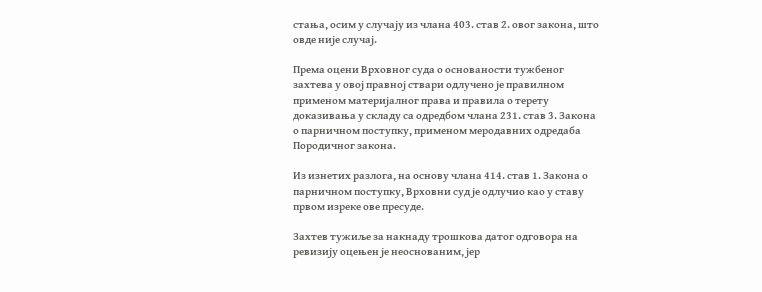стања, осим у случају из члана 403. став 2. овог закона, што овде није случај.

Према оцени Врховног суда о основаности тужбеног захтева у овој правној ствари одлучено је правилном применом материјалног права и правила о терету доказивања у складу са одредбом члана 231. став 3. Закона о парничном поступку, применом меродавних одредаба Породичног закона.

Из изнетих разлога, на основу члана 414. став 1. Закона о парничном поступку, Врховни суд је одлучио као у ставу првом изреке ове пресуде.

Захтев тужиље за накнаду трошкова датог одговора на ревизију оцењен је неоснованим, јер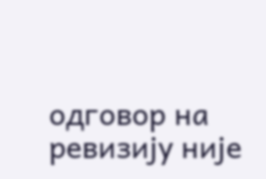одговор на ревизију није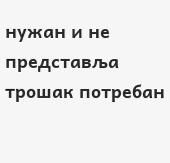нужан и не представља трошак потребан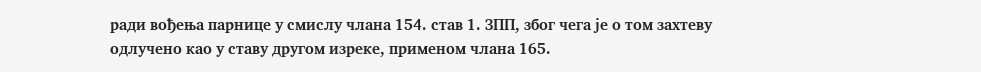ради вођења парнице у смислу члана 154. став 1. ЗПП, због чега је о том захтеву одлучено као у ставу другом изреке, применом члана 165.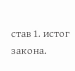став 1. истог закона.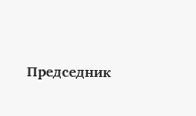Председник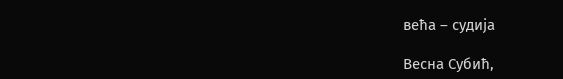већа – судија

Весна Субић,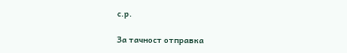с.р.

За тачност отправка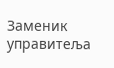Заменик управитеља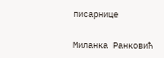писарнице

Миланка Ранковић